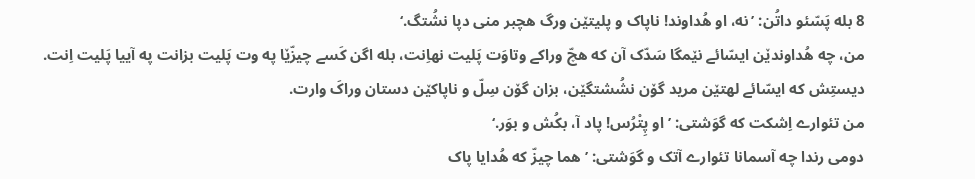8 بله پَسّئو داتُن: ’نه، او هُداوند! ناپاک و پلیتێن ورگ هچبر منی دپا نشُتگ.‘
من، چه هُداوندێن ایسّائے نێمگا سَدّک آن که هچّ وراکے وتاوَت پَلیت نهاِنت، بله اگن کَسے چیزّێا په وت پَلیت بزانت په آییا پَلیت اِنت.
دیستِش که ایسّائے لهتێن مرید گۆن نشُشتگێن، بزان گۆن سِلّ و ناپاکێن دستان وراکَ وارت.
من تئوارے اِشکت که گوَشتی: ’او پِتْرُس! پاد آ، بکُش و بوَر.‘
دومی رندا چه آسمانا تئوارے آتک و گوَشتی: ’هما چیزّ که هُدایا پاک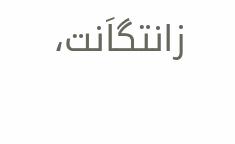زانتگاَنت،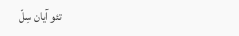تئو آیان سِلّ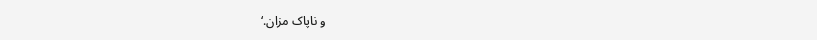و ناپاک مزان.‘